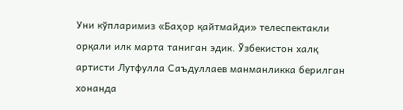Уни кўпларимиз «Баҳор қайтмайди» телеспектакли орқали илк марта таниган эдик. Ўзбекистон халқ артисти Лутфулла Саъдуллаев манманликка берилган хонанда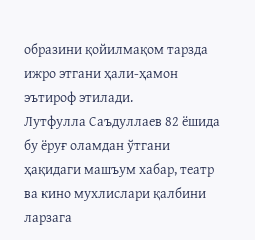образини қойилмақом тарзда ижро этгани ҳали-ҳамон эътироф этилади.
Лутфулла Саъдуллаев 82 ёшида бу ёруғ оламдан ўтгани ҳақидаги машъум хабар, театр ва кино мухлислари қалбини ларзага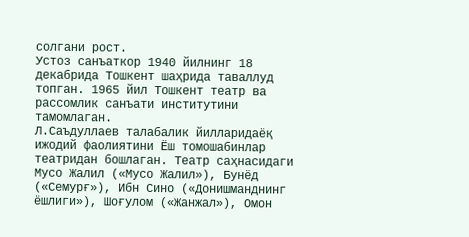солгани рост.
Устоз санъаткор 1940 йилнинг 18 декабрида Тошкент шаҳрида таваллуд топган. 1965 йил Тошкент театр ва рассомлик санъати институтини тамомлаган.
Л.Саъдуллаев талабалик йилларидаёқ ижодий фаолиятини Ёш томошабинлар театридан бошлаган. Театр саҳнасидаги Мусо Жалил («Мусо Жалил»), Бунёд («Семурғ»), Ибн Сино («Донишманднинг ёшлиги»), Шоғулом («Жанжал»), Омон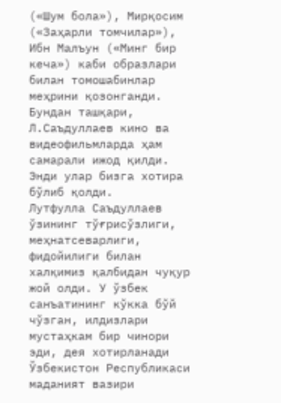(«Шум бола»), Мирқосим («Заҳарли томчилар»), Ибн Малъун («Минг бир кеча») каби образлари билан томошабинлар меҳрини қозонганди.
Бундан ташқари, Л.Саъдуллаев кино ва видеофильмларда ҳам самарали ижод қилди. Энди улар бизга хотира бўлиб қолди.
Лутфулла Саъдуллаев ўзининг тўғрисўзлиги, меҳнатсеварлиги, фидойилиги билан халқимиз қалбидан чуқур жой олди. У ўзбек санъатининг кўкка бўй чўзган, илдизлари мустаҳкам бир чинори эди, дея хотирланади Ўзбекистон Республикаси маданият вазири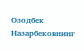Озодбек Назарбековнинг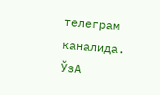телеграм каналида.
ЎзА